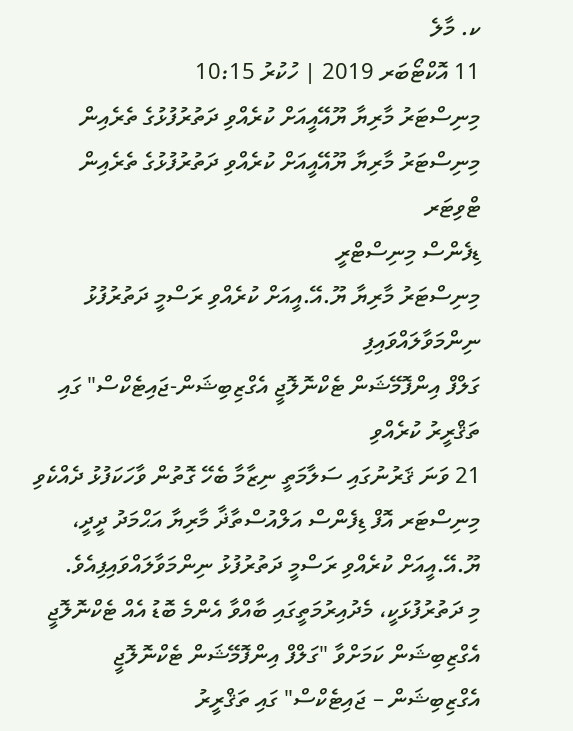ކ. މާލެ
11 އޮކްޓޯބަރ 2019 | ހުކުރު 10:15
މިނިސްޓަރު މާރިޔާ ޔޫއޭއީއަށް ކުރެއްވި ދަތުރުފުޅުގެ ތެރެއިން
މިނިސްޓަރު މާރިޔާ ޔޫއޭއީއަށް ކުރެއްވި ދަތުރުފުޅުގެ ތެރެއިން
ޓްވިޓަރ
ޑިފެންސް މިނިސްޓްރީ
މިނިސްޓަރު މާރިޔާ ޔޫ.އޭ.އީއަށް ކުރެއްވި ރަސްމީ ދަތުރުފުޅު ނިންމަވާލައްވައިފި
ގަލްފް އިންފޮމޭޝަން ޓެކްނޮލޮޖީ އެގްޒިބިޝަން-ޖައިޓެކްސް" ގައި ތަޤްރީރު ކުރެއްވި
21 ވަނަ ޤަރުނުގައި ސަލާމަތީ ނިޒާމާ ބެހޭ ގޮތުން ވާހަކަފުޅު ދެއްކެވި
މިނިސްޓަރ އޮފް ޑިފެންސް އަލްއުސްތާޛާ މާރިޔާ އަޙްމަދު ދީދީ، ޔޫ.އޭ.އީއަށް ކުރެއްވި ރަސްމީ ދަތުރުފުޅު ނިންމަވާލައްވައިފިއެވެ.
މި ދަތުރުފުޅަކީ، މެދުއިރުމަތީގައި ބާއްވާ އެންމެ ބޮޑު އެއް ޓެކްނޮލޮޖީ އެގްޒިބިޝަން ކަމަށްވާ "ގަލްފް އިންފޮމޭޝަން ޓެކްނޮލޮޖީ އެގްޒިބިޝަން – ޖައިޓެކްސް" ގައި ތަޤްރީރު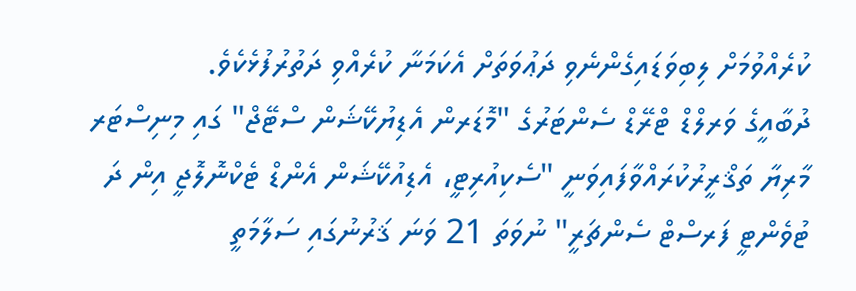ކުރެއްވުމަށް ލިބިވަޑައިގެންނެވި ދަޢުވަތަށް އެކަމަނާ ކުރެއްވި ދަތުރުފުޅެކެވެ.
ދުބާއީގެ ވަރލްޑް ޓްރޭޑް ސެންޓަރުގެ "މޮޑަރން އެޑިޔުކޭޝަން ސްޓޭޖް" ގައި މިނިސްޓަރ މާރިޔާ ތަޤްރީރުކުރައްވާފައިވަނީ "ސެކިއުރިޓީ، އެޑިއުކޭޝަން އެންޑް ޓެކްނޮލޮޖީ އިން ދަ ޓުވެންޓީ ފަރސްޓް ސެންޗަރީ" ނުވަތަ 21 ވަނަ ޤަރުނުގައި ސަލާމަތީ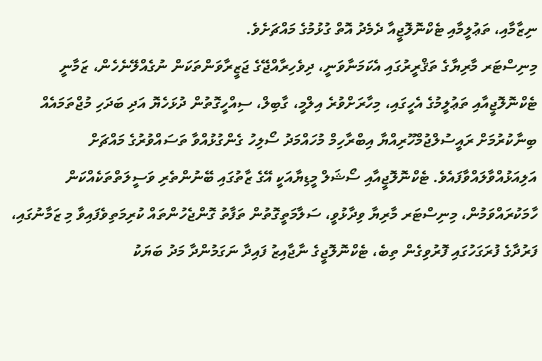ނިޒާމާއި، ތަޢުލީމާއި ޓެކްނޮލޮޖީއާ ދެމެދު އޮތް ގުޅުމުގެ މައްޗަށެވެ.
މިނިސްޓަރ މާރިޔާގެ ތަޤްރީރުގައި އެކަމަނާވަނީ، ދިވެހިރާއްޖޭގެ ޖަޒީރާވަންތަކަން ނުގެއްލޭނެހެން، ޒަމާނީ ޓެކްނޮލޮޖީއާއި ތަޢުލީމުގެ އެހީގައި، މިހާރަށްވުރެ އިލްމީ، ގާބިލް، ސިއްހީގޮތުން ދުޅަހެޔޮ އަދި ބަދަހި މުޖްތަމައެއް ބިނާކުރުމަށް ރައީސުލްޖުމްހޫރިއްޔާ އިބްރާހިމް މުހައްމަދު ސޯލިހު ގެންގުޅުއްވާ ތަސައްވުރުގެ މައްޗަށް އަލިއަޅުއްވާލައްވާފައެވެ. ޓެކްނޮލޮޖީއާއި ސޯޝަލް މީޑިޔާއަކީ އޭގެ ޒާތުގައި ބޭނުންތެރި ވަސީލަތްތަކެއްކަން ހާމަކުރައްވަމުން، މިނިސްޓަރ މާރިޔާ ވިދާޅުވީ، ސަލާމަތީގޮތުން ތަފާތު ގޮންޖެހުންތައް ކުރިމަތިވެފައިވާ މި ޒަމާނުގައި، ފަރުދާގެ ފުރަގަހުގައި ފޮރުވިގެން ތިބެ، ޓެކްނޮލޮޖީގެ ނާޖާއިޒު ފައިދާ ނަގަމުންދާ މަދު ބަޔަކު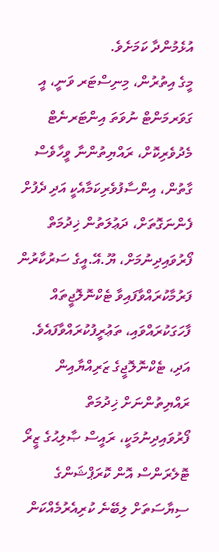އުޅެމުންދާ ކަމަށެވެ.
މީގެ އިތުރުން، މިނިސްޓަރ ވަނީ، އީ ގަވަރމަންޓް ނުވަތަ އިންޓަރނެޓް މެދުވެރިކޮށް، ރައްޔިތުންނާ ވީހާވެސް ގާތުން، އިންސާފުވެރިކަމާއެކީ އަދި ދެފުށް ފެންނަގޮތަށް، ދަޢުލަތުން ޚިދުމަތް ފޯރުވައިދިނުމަށް، ޔޫ.އޭ.އީގެ ސަރުކާރުން ފަރުމާކުރައްވާފައިވާ ޓެކްނޮލޮޖީތައް ފާހަގަކުރައްވައި، ތަޢުރީފުކުރައްވާފައެވެ. އަދި، ޓެކްނޮލޮޖީގެ ޒަރިއްޔާއިން ރައްޔިތުންނަށް ޚިދުމަތް ފޯރުވައިދިނުމަކީ، ރައީސް ޞާލިޙުގެ ޒީރޯ ޓޮލެރަންސް އޮން ކޮރަޕްޝަންގެ ސިޔާސަތަށް ލިބޭނެ ކުރިއެރުމެއްކަން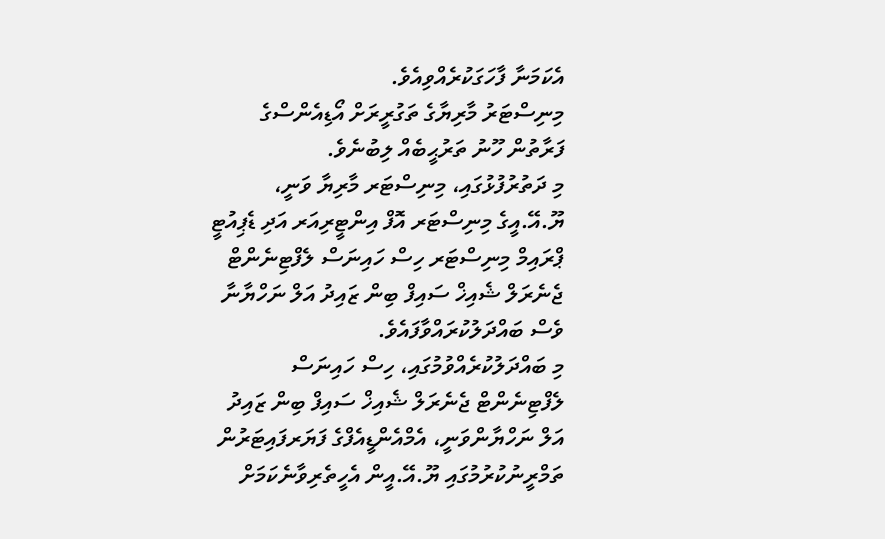އެކަމަނާ ފާހަގަކުރެއްވިއެވެ.
މިނިސްޓަރު މާރިޔާގެ ތަގުރީރަށް އޯޑިއެންސްގެ ފަރާތުން ހޫނު ތަރުޙީބެއް ލިބުނެވެ.
މި ދަތުރުފުޅުގައި، މިނިސްޓަރ މާރިޔާ ވަނީ، ޔޫ.އޭ.އީގެ މިނިސްޓަރ އޮފް އިންޓީރިއަރ އަދި ޑެޕިއުޓީ ޕްރައިމް މިނިސްޓަރ ހިސް ހައިނަސް ލެފްޓިނެންޓް ޖެނެރަލް ޝެއިޚް ސައިފް ބިން ޒައިދު އަލް ނަހްޔާނާ ވެސް ބައްދަލުކުރައްވާފައެވެ.
މި ބައްދަލުކުރެއްވުމުގައި، ހިސް ހައިނަސް ލެފްޓިނެންޓް ޖެނެރަލް ޝެއިޚް ސައިފް ބިން ޒައިދު އަލް ނަހްޔާންވަނީ، އެމްއެންޑީއެފްގެ ފަޔަރފައިޓަރުން ތަމްރީނުކުރުމުގައި ޔޫ.އޭ.އީން އެހީތެރިވާނެކަމަށް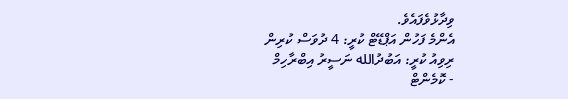ވިދާޅުވެފައެވެ.
އެންމެ ފަހުން އަޕްޑޭޓް ކުރީ: 4 ދުވަސް ކުރިން
ރިވިއު ކުރީ: އަބުދުالله ނަސީރު އިބްރާހިމް
- ކޮމެންޓް